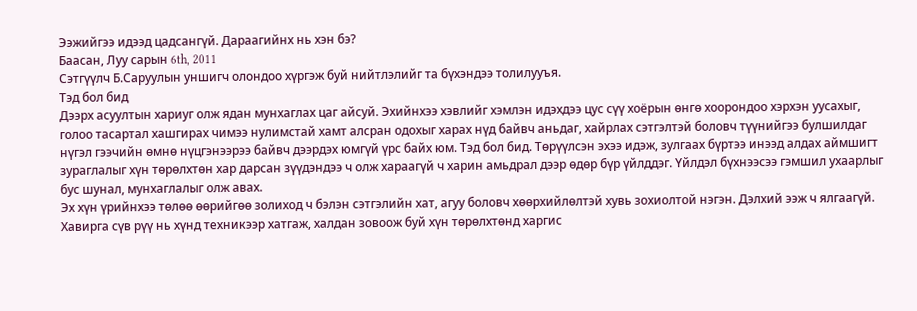Ээжийгээ идээд цадсангүй. Дараагийнх нь хэн бэ?
Баасан, Луу сарын 6th, 2011
Сэтгүүлч Б.Саруулын уншигч олондоо хүргэж буй нийтлэлийг та бүхэндээ толилууъя.
Тэд бол бид
Дээрх асуултын хариуг олж ядан мунхаглах цаг айсуй. Эхийнхээ хэвлийг хэмлэн идэхдээ цус сүү хоёрын өнгө хоорондоо хэрхэн уусахыг, голоо тасартал хашгирах чимээ нулимстай хамт алсран одохыг харах нүд байвч аньдаг, хайрлах сэтгэлтэй боловч түүнийгээ булшилдаг нүгэл гээчийн өмнө нүцгэнээрээ байвч дээрдэх юмгүй үрс байх юм. Тэд бол бид. Төрүүлсэн эхээ идэж, зулгаах бүртээ инээд алдах аймшигт зураглалыг хүн төрөлхтөн хар дарсан зүүдэндээ ч олж хараагүй ч харин амьдрал дээр өдөр бүр үйлддэг. Үйлдэл бүхнээсээ гэмшил ухаарлыг бус шунал, мунхаглалыг олж авах.
Эх хүн үрийнхээ төлөө өөрийгөө золиход ч бэлэн сэтгэлийн хат, агуу боловч хөөрхийлөлтэй хувь зохиолтой нэгэн. Дэлхий ээж ч ялгаагүй. Хавирга сүв рүү нь хүнд техникээр хатгаж, халдан зовоож буй хүн төрөлхтөнд харгис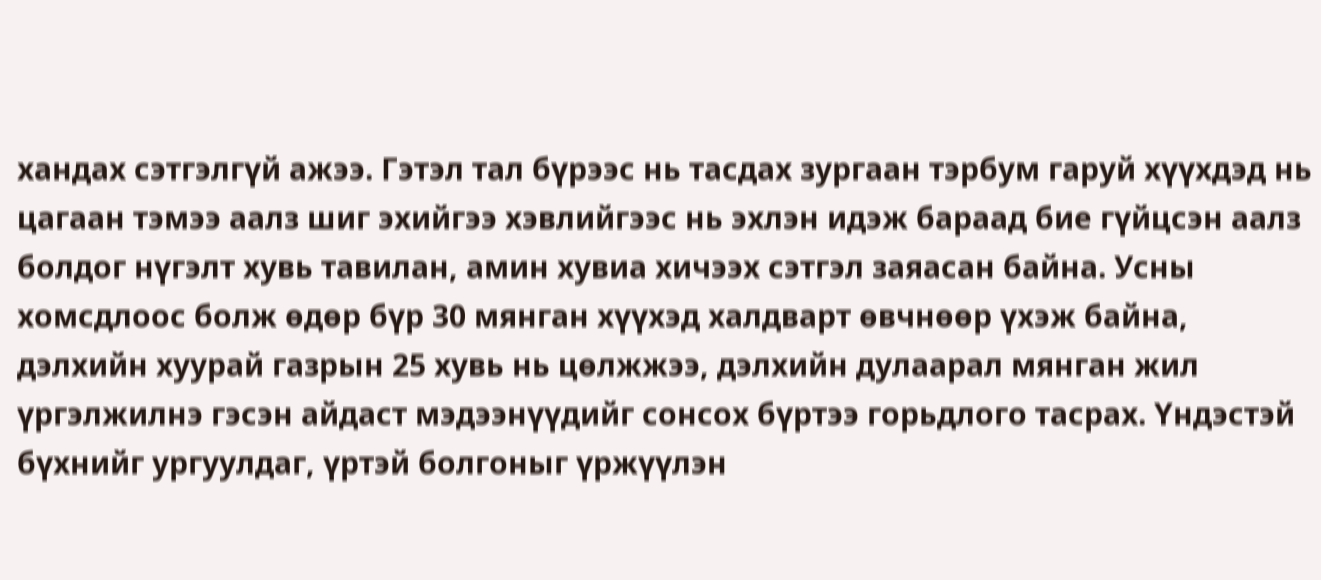хандах сэтгэлгүй ажээ. Гэтэл тал бүрээс нь тасдах зургаан тэрбум гаруй хүүхдэд нь цагаан тэмээ аалз шиг эхийгээ хэвлийгээс нь эхлэн идэж бараад бие гүйцсэн аалз болдог нүгэлт хувь тавилан, амин хувиа хичээх сэтгэл заяасан байна. Усны хомсдлоос болж өдөр бүр 30 мянган хүүхэд халдварт өвчнөөр үхэж байна, дэлхийн хуурай газрын 25 хувь нь цөлжжээ, дэлхийн дулаарал мянган жил үргэлжилнэ гэсэн айдаст мэдээнүүдийг сонсох бүртээ горьдлого тасрах. Үндэстэй бүхнийг ургуулдаг, үртэй болгоныг үржүүлэн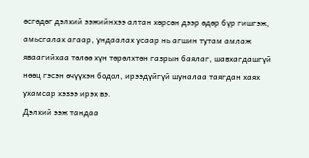өсгөдөг дэлхий ээжийнхээ алтан хөрсөн дээр өдөр бүр гишгэж, амьсгалах агаар, ундаалах усаар нь агшин тутам амлаж яваагийхаа төлөө хүн төрөлхтөн газрын баялаг, шавхагдашгүй нөөц гэсэн өчүүхэн бодол, ирээдүйгүй шуналаа таягдан хаях ухамсар хэзээ ирэх вэ.
Дэлхий ээж тандаа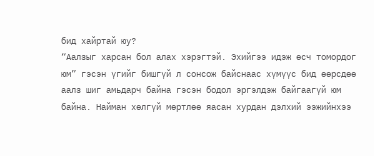бид хайртай юу?
“Аалзыг харсан бол алах хэрэгтэй. Эхийгээ идэж өсч томордог юм” гэсэн үгийг бишгүй л сонсож байснаас хүмүүс бид өөрсдөө аалз шиг амьдарч байна гэсэн бодол эргэлдэж байгаагүй юм байна. Найман хөлгүй мөртлөө яасан хурдан дэлхий ээжийнхээ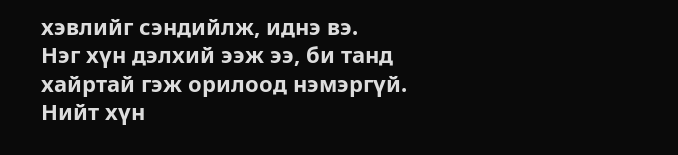хэвлийг сэндийлж, иднэ вэ.
Нэг хүн дэлхий ээж ээ, би танд хайртай гэж орилоод нэмэргүй. Нийт хүн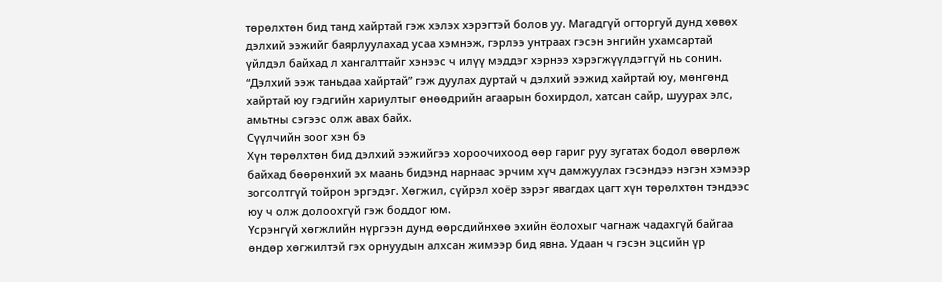төрөлхтөн бид танд хайртай гэж хэлэх хэрэгтэй болов уу. Магадгүй огторгуй дунд хөвөх дэлхий ээжийг баярлуулахад усаа хэмнэж, гэрлээ унтраах гэсэн энгийн ухамсартай үйлдэл байхад л хангалттайг хэнээс ч илүү мэддэг хэрнээ хэрэгжүүлдэггүй нь сонин. “Дэлхий ээж таньдаа хайртай” гэж дуулах дуртай ч дэлхий ээжид хайртай юу, мөнгөнд хайртай юу гэдгийн хариултыг өнөөдрийн агаарын бохирдол, хатсан сайр, шуурах элс, амьтны сэгээс олж авах байх.
Сүүлчийн зоог хэн бэ
Хүн төрөлхтөн бид дэлхий ээжийгээ хороочихоод өөр гариг руу зугатах бодол өвөрлөж байхад бөөрөнхий эх маань бидэнд нарнаас эрчим хүч дамжуулах гэсэндээ нэгэн хэмээр зогсолтгүй тойрон эргэдэг. Хөгжил, сүйрэл хоёр зэрэг явагдах цагт хүн төрөлхтөн тэндээс юу ч олж долоохгүй гэж боддог юм.
Үсрэнгүй хөгжлийн нүргээн дунд өөрсдийнхөө эхийн ёолохыг чагнаж чадахгүй байгаа өндөр хөгжилтэй гэх орнуудын алхсан жимээр бид явна. Удаан ч гэсэн эцсийн үр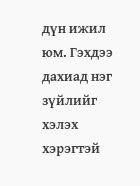дүн ижил юм. Гэхдээ дахиад нэг зүйлийг хэлэх хэрэгтэй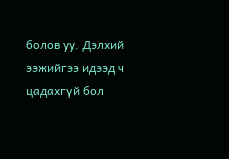болов уу. Дэлхий ээжийгээ идээд ч цадахгүй бол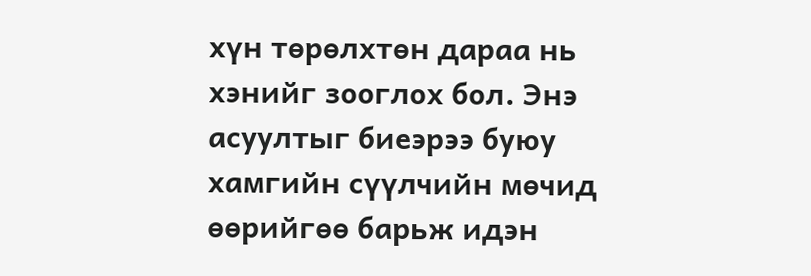хүн төрөлхтөн дараа нь хэнийг зооглох бол. Энэ асуултыг биеэрээ буюу хамгийн сүүлчийн мөчид өөрийгөө барьж идэн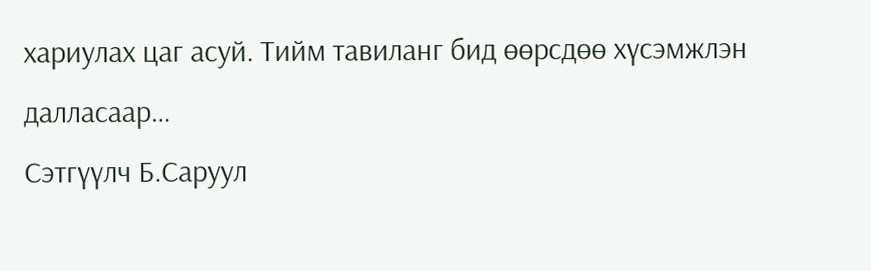хариулах цаг асуй. Тийм тавиланг бид өөрсдөө хүсэмжлэн далласаар…
Сэтгүүлч Б.Саруул